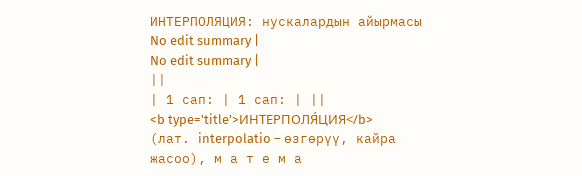ИНТЕРПОЛЯЦИЯ: нускалардын айырмасы
No edit summary |
No edit summary |
||
| 1 сап: | 1 сап: | ||
<b type='title'>ИНТЕРПОЛЯ́ЦИЯ</b> (лат. interpolatio – өзгөрүү, кайра жасоо), м а т е м а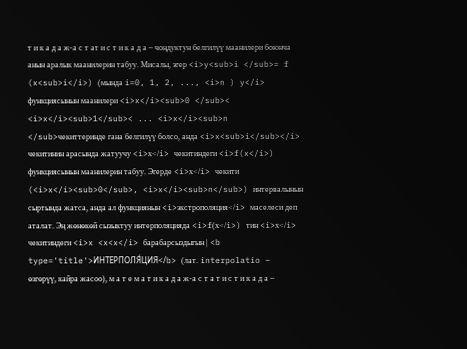т и к а д а ж-а с т ат и с т и к а д а – чоңдуктун белгилүү маанилери боюнча анын аралык маанилерин табуу. Мисалы, эгер <i>y<sub>i </sub>= f (x<sub>i</i>) (мында i=0, 1, 2, ..., <i>n ) y</i> функциясынын маанилери <i>x</i><sub>0 </sub>< <i>x</i><sub>1</sub>< ... <i>x</i><sub>n </sub>чекиттеринде гана белгилүү болсо, анда <i>x<sub>i</sub></i> чекитинин арасында жатуучу <i>х</i> чекитиндеги <i>f(x</i>) функциясынын маанилерин табуу. Эгерде <i>х</i> чекити (<i>x</i><sub>0</sub>, <i>x</i><sub>n</sub>) интервалынын сыртында жатса, анда ал функциянын <i>экстрополяция</i> маселеси деп аталат. Эң жөнөкөй сызыктуу интерполяцияда <i>f(х</i>) тин <i>х</i> чекитиндеги <i>x <x<x</i> барабарсыздыгын | <b type='title'>ИНТЕРПОЛЯ́ЦИЯ</b> (лат. interpolatio – өзгөрүү, кайра жасоо), м а т е м а т и к а д а ж-а с т а т и с т и к а д а –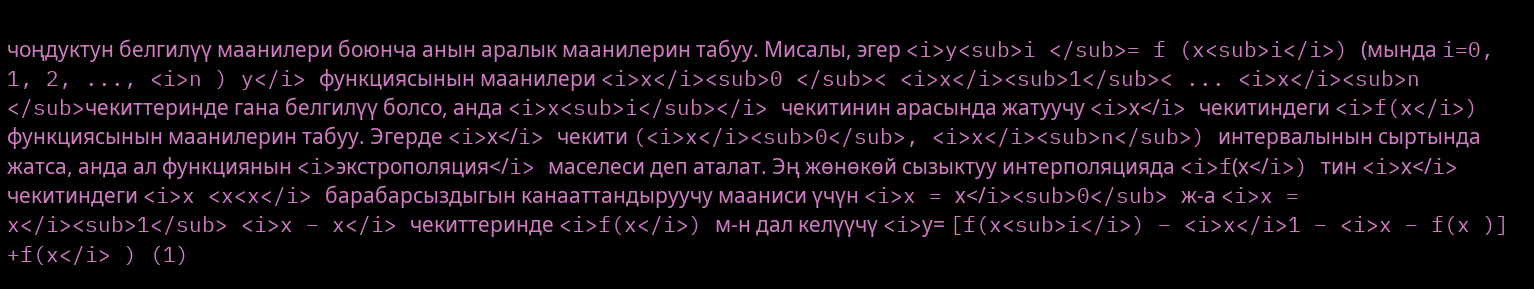чоңдуктун белгилүү маанилери боюнча анын аралык маанилерин табуу. Мисалы, эгер <i>y<sub>i </sub>= f (x<sub>i</i>) (мында i=0, 1, 2, ..., <i>n ) y</i> функциясынын маанилери <i>x</i><sub>0 </sub>< <i>x</i><sub>1</sub>< ... <i>x</i><sub>n </sub>чекиттеринде гана белгилүү болсо, анда <i>x<sub>i</sub></i> чекитинин арасында жатуучу <i>х</i> чекитиндеги <i>f(x</i>) функциясынын маанилерин табуу. Эгерде <i>х</i> чекити (<i>x</i><sub>0</sub>, <i>x</i><sub>n</sub>) интервалынын сыртында жатса, анда ал функциянын <i>экстрополяция</i> маселеси деп аталат. Эң жөнөкөй сызыктуу интерполяцияда <i>f(х</i>) тин <i>х</i> чекитиндеги <i>x <x<x</i> барабарсыздыгын канааттандыруучу мааниси үчүн <i>x = х</i><sub>0</sub> ж-а <i>x = x</i><sub>1</sub> <i>x − x</i> чекиттеринде <i>f(x</i>) м-н дал келүүчү <i>у= [f(x<sub>i</i>) – <i>x</i>1 − <i>x – f(x )] +f(x</i> ) (1)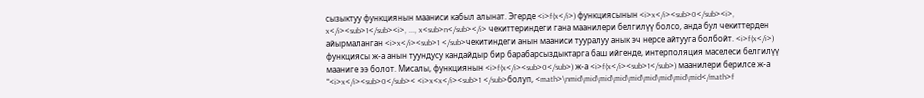сызыктуу функциянын мааниси кабыл алынат. Эгерде <i>f(x</i>) функциясынын <i>x</i><sub>0</sub><i>, x</i><sub>1</sub><i>, ..., x<sub>n</sub></i> чекиттериндеги гана маанилери белгилүү болсо, анда бул чекиттерден айырмаланган <i>x</i><sub>1 </sub>чекитиндеги анын мааниси тууралуу анык эч нерсе айтууга болбойт. <i>f(x</i>) функциясы ж-а анын туундусу кандайдыр бир барабарсыздыктарга баш ийгенде, интерполяция маселеси белгилүү мааниге ээ болот. Мисалы, функциянын <i>f(x</i><sub>0</sub>) ж-а <i>f(x</i><sub>1</sub>) маанилери берилсе ж-а '''<i>x</i><sub>0</sub>< <i>x<x</i><sub>1 </sub>болуп, <math>\nmid\mid\mid\mid\mid\mid\mid\mid\mid</math>f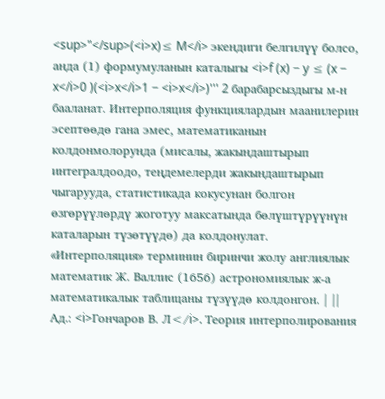<sup>"</sup>(<i>x)≤ M</i> экендиги белгилүү болсо, анда (1) формумуланын каталыгы <i>f (x) − y ≤ (x − x</i>0 )(<i>x</i>1 − <i>x</i>)''' 2 барабарсыздыгы м-н бааланат. Интерполяция функциялардын маанилерин эсептөөдө гана эмес, математиканын колдонмолорунда (мисалы, жакындаштырып интегралдоодо, теңдемелерди жакындаштырып чыгарууда, статистикада кокусунан болгон өзгөрүүлөрдү жоготуу максатында бөлүштүрүүнүн каталарын түзөтүүдө) да колдонулат. «Интерполяция» терминин биринчи жолу англиялык математик Ж. Валлис (1656) астрономиялык ж-а математикалык таблицаны түзүүдө колдонгон. | ||
Ад.: <i>Гончаров В. Л</i>. Теория интерполирования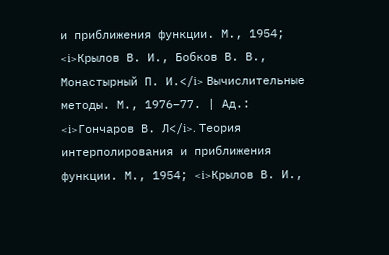и приближения функции. М., 1954; <i>Крылов В. И., Бобков В. В., Монастырный П. И.</i> Вычислительные методы. М., 1976–77. | Ад.: <i>Гончаров В. Л</i>. Теория интерполирования и приближения функции. М., 1954; <i>Крылов В. И.,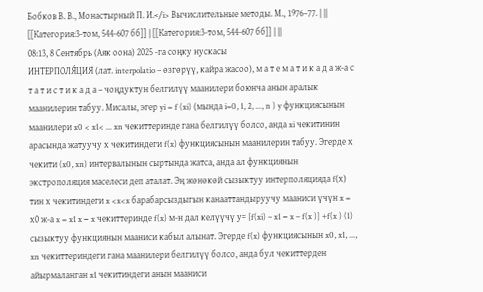Бобков В. В., Монастырный П. И.</i> Вычислительные методы. М., 1976–77. | ||
[[Категория:3-том, 544-607 бб]] | [[Категория:3-том, 544-607 бб]] | ||
08:13, 8 Сентябрь (Аяк оона) 2025 -га соңку нускасы
ИНТЕРПОЛЯ́ЦИЯ (лат. interpolatio – өзгөрүү, кайра жасоо), м а т е м а т и к а д а ж-а с т а т и с т и к а д а – чоңдуктун белгилүү маанилери боюнча анын аралык маанилерин табуу. Мисалы, эгер yi = f (xi) (мында i=0, 1, 2, ..., n ) y функциясынын маанилери x0 < x1< ... xn чекиттеринде гана белгилүү болсо, анда xi чекитинин арасында жатуучу х чекитиндеги f(x) функциясынын маанилерин табуу. Эгерде х чекити (x0, xn) интервалынын сыртында жатса, анда ал функциянын экстрополяция маселеси деп аталат. Эң жөнөкөй сызыктуу интерполяцияда f(х) тин х чекитиндеги x <x<x барабарсыздыгын канааттандыруучу мааниси үчүн x = х0 ж-а x = x1 x − x чекиттеринде f(x) м-н дал келүүчү у= [f(xi) – x1 − x – f(x )] +f(x ) (1) сызыктуу функциянын мааниси кабыл алынат. Эгерде f(x) функциясынын x0, x1, ..., xn чекиттериндеги гана маанилери белгилүү болсо, анда бул чекиттерден айырмаланган x1 чекитиндеги анын мааниси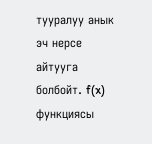тууралуу анык эч нерсе айтууга болбойт. f(x) функциясы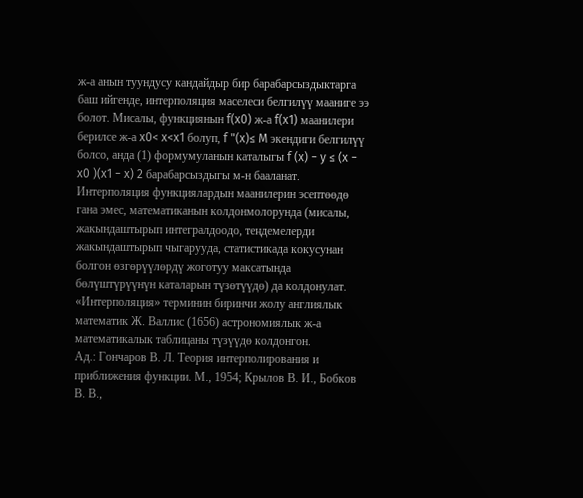ж-а анын туундусу кандайдыр бир барабарсыздыктарга баш ийгенде, интерполяция маселеси белгилүү мааниге ээ болот. Мисалы, функциянын f(x0) ж-а f(x1) маанилери берилсе ж-а x0< x<x1 болуп, f "(x)≤ M экендиги белгилүү болсо, анда (1) формумуланын каталыгы f (x) − y ≤ (x − x0 )(x1 − x) 2 барабарсыздыгы м-н бааланат. Интерполяция функциялардын маанилерин эсептөөдө гана эмес, математиканын колдонмолорунда (мисалы, жакындаштырып интегралдоодо, теңдемелерди жакындаштырып чыгарууда, статистикада кокусунан болгон өзгөрүүлөрдү жоготуу максатында бөлүштүрүүнүн каталарын түзөтүүдө) да колдонулат. «Интерполяция» терминин биринчи жолу англиялык математик Ж. Валлис (1656) астрономиялык ж-а математикалык таблицаны түзүүдө колдонгон.
Ад.: Гончаров В. Л. Теория интерполирования и приближения функции. М., 1954; Крылов В. И., Бобков В. В.,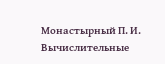Монастырный П. И. Вычислительные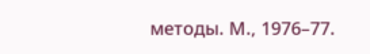методы. М., 1976–77.